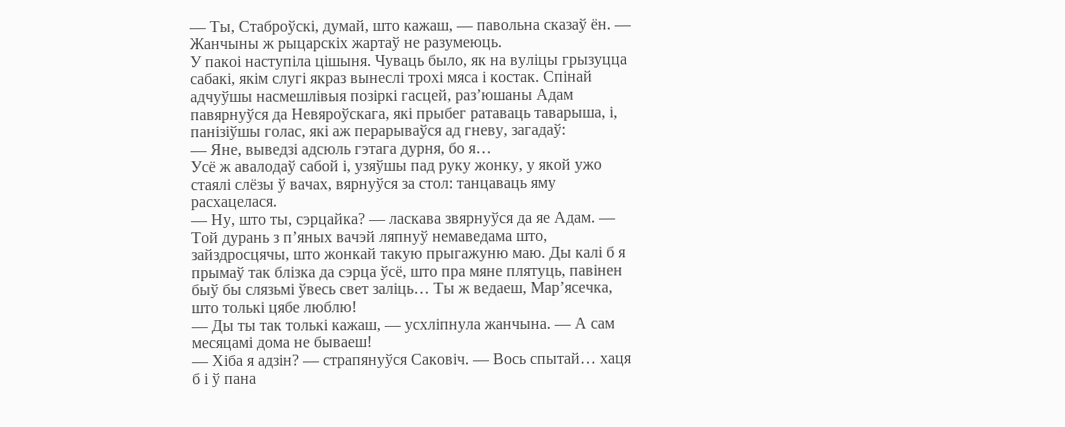— Ты, Стаброўскі, думай, што кажаш, — павольна сказаў ён. — Жанчыны ж рыцарскіх жартаў не разумеюць.
У пакоі наступіла цішыня. Чуваць было, як на вуліцы грызуцца сабакі, якім слугі якраз вынеслі трохі мяса і костак. Спінай адчуўшы насмешлівыя позіркі гасцей, раз’юшаны Адам павярнуўся да Невяроўскага, які прыбег ратаваць таварыша, і, панізіўшы голас, які аж перарываўся ад гневу, загадаў:
— Яне, выведзі адсюль гэтага дурня, бо я…
Усё ж авалодаў сабой і, узяўшы пад руку жонку, у якой ужо стаялі слёзы ў вачах, вярнуўся за стол: танцаваць яму расхацелася.
— Ну, што ты, сэрцайка? — ласкава звярнуўся да яе Адам. — Той дурань з п’яных вачэй ляпнуў немаведама што, зайздросцячы, што жонкай такую прыгажуню маю. Ды калі б я прымаў так блізка да сэрца ўсё, што пра мяне плятуць, павінен быў бы слязьмі ўвесь свет заліць… Ты ж ведаеш, Мар’ясечка, што толькі цябе люблю!
— Ды ты так толькі кажаш, — усхліпнула жанчына. — А сам месяцамі дома не бываеш!
— Хіба я адзін? — страпянуўся Саковіч. — Вось спытай… хаця б і ў пана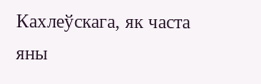Кахлеўскага, як часта яны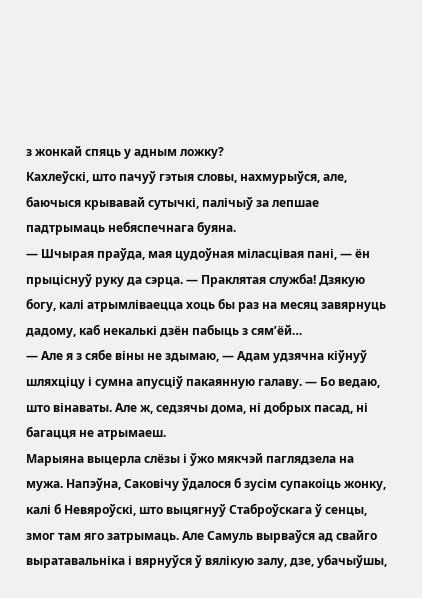з жонкай спяць у адным ложку?
Кахлеўскі, што пачуў гэтыя словы, нахмурыўся, але, баючыся крывавай сутычкі, палічыў за лепшае падтрымаць небяспечнага буяна.
— Шчырая праўда, мая цудоўная міласцівая пані, — ён прыціснуў руку да сэрца. — Праклятая служба! Дзякую богу, калі атрымліваецца хоць бы раз на месяц завярнуць дадому, каб некалькі дзён пабыць з сям’ёй…
— Але я з сябе віны не здымаю, — Адам удзячна кіўнуў шляхціцу і сумна апусціў пакаянную галаву. — Бо ведаю, што вінаваты. Але ж, седзячы дома, ні добрых пасад, ні багацця не атрымаеш.
Марыяна выцерла слёзы і ўжо мякчэй паглядзела на мужа. Напэўна, Саковічу ўдалося б зусім супакоіць жонку, калі б Невяроўскі, што выцягнуў Стаброўскага ў сенцы, змог там яго затрымаць. Але Самуль вырваўся ад свайго выратавальніка і вярнуўся ў вялікую залу, дзе, убачыўшы,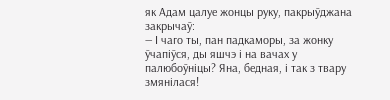як Адам цалуе жонцы руку, пакрыўджана закрычаў:
— І чаго ты, пан падкаморы, за жонку ўчапіўся, ды яшчэ і на вачах у палюбоўніцы? Яна, бедная, і так з твару змянілася!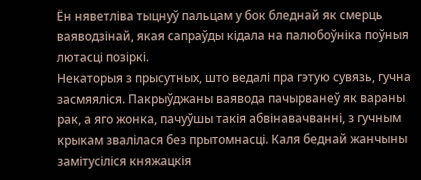Ён няветліва тыцнуў пальцам у бок бледнай як смерць ваяводзінай, якая сапраўды кідала на палюбоўніка поўныя лютасці позіркі.
Некаторыя з прысутных, што ведалі пра гэтую сувязь, гучна засмяяліся. Пакрыўджаны ваявода пачырванеў як вараны рак, а яго жонка, пачуўшы такія абвінавачванні, з гучным крыкам звалілася без прытомнасці. Каля беднай жанчыны замітусіліся княжацкія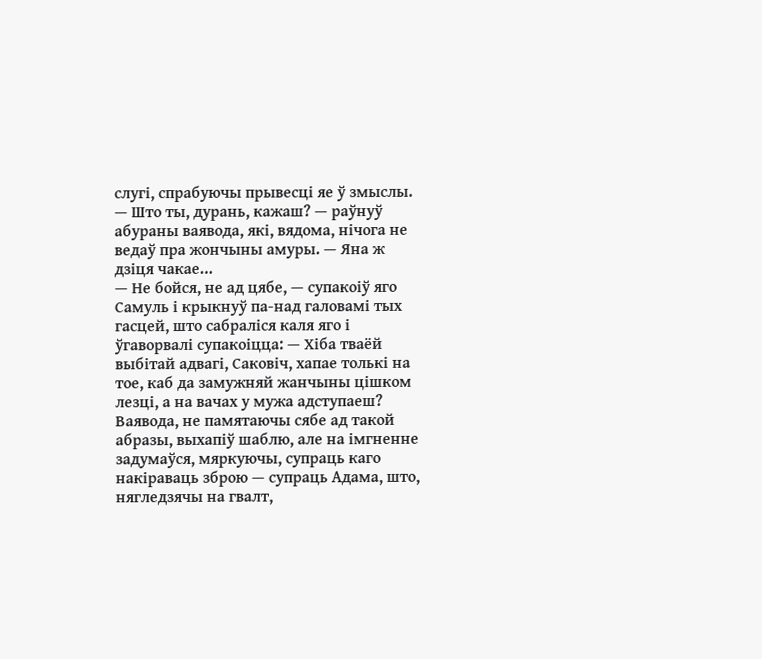слугі, спрабуючы прывесці яе ў змыслы.
— Што ты, дурань, кажаш? — раўнуў абураны ваявода, які, вядома, нічога не ведаў пра жончыны амуры. — Яна ж дзіця чакае…
— Не бойся, не ад цябе, — супакоіў яго Самуль і крыкнуў па-над галовамі тых гасцей, што сабраліся каля яго і ўгаворвалі супакоіцца: — Хіба тваёй выбітай адвагі, Саковіч, хапае толькі на тое, каб да замужняй жанчыны цішком лезці, а на вачах у мужа адступаеш?
Ваявода, не памятаючы сябе ад такой абразы, выхапіў шаблю, але на імгненне задумаўся, мяркуючы, супраць каго накіраваць зброю — супраць Адама, што, нягледзячы на гвалт,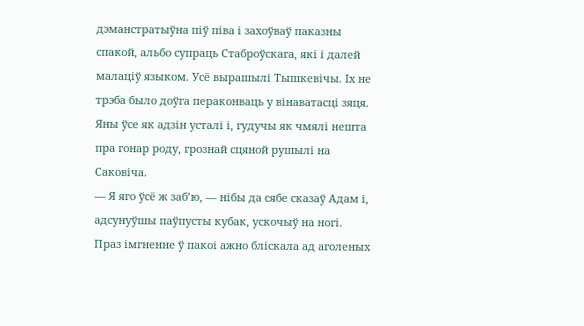дэманстратыўна піў піва і захоўваў паказны спакой, альбо супраць Стаброўскага, які і далей малаціў языком. Усё вырашылі Тышкевічы. Іх не трэба было доўга пераконваць у вінаватасці зяця. Яны ўсе як адзін усталі і, гудучы як чмялі нешта пра гонар роду, грознай сцяной рушылі на Саковіча.
— Я яго ўсё ж заб’ю, — нібы да сябе сказаў Адам і, адсунуўшы паўпусты кубак, ускочыў на ногі.
Праз імгненне ў пакоі ажно бліскала ад аголеных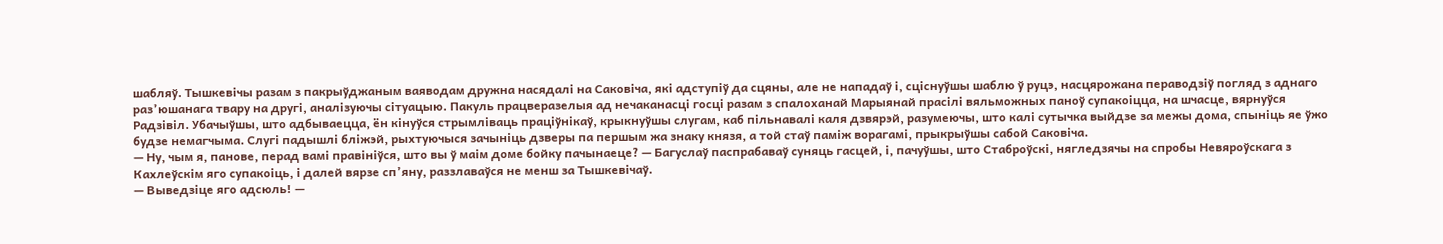шабляў. Тышкевічы разам з пакрыўджаным ваяводам дружна насядалі на Саковіча, які адступіў да сцяны, але не нападаў і, сціснуўшы шаблю ў руцэ, насцярожана пераводзіў погляд з аднаго раз’юшанага твару на другі, аналізуючы сітуацыю. Пакуль працверазелыя ад нечаканасці госці разам з спалоханай Марыянай прасілі вяльможных паноў супакоіцца, на шчасце, вярнуўся Радзівіл. Убачыўшы, што адбываецца, ён кінуўся стрымліваць праціўнікаў, крыкнуўшы слугам, каб пільнавалі каля дзвярэй, разумеючы, што калі сутычка выйдзе за межы дома, спыніць яе ўжо будзе немагчыма. Слугі падышлі бліжэй, рыхтуючыся зачыніць дзверы па першым жа знаку князя, а той стаў паміж ворагамі, прыкрыўшы сабой Саковіча.
— Ну, чым я, панове, перад вамі правініўся, што вы ў маім доме бойку пачынаеце? — Багуслаў паспрабаваў суняць гасцей, і, пачуўшы, што Стаброўскі, нягледзячы на спробы Невяроўскага з Кахлеўскім яго супакоіць, і далей вярзе сп’яну, раззлаваўся не менш за Тышкевічаў.
— Выведзіце яго адсюль! —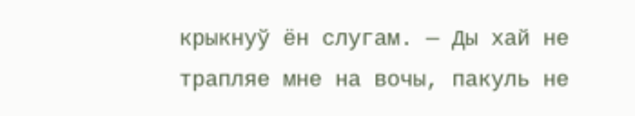крыкнуў ён слугам. — Ды хай не трапляе мне на вочы, пакуль не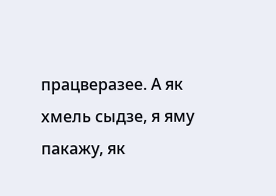працверазее. А як хмель сыдзе, я яму пакажу, як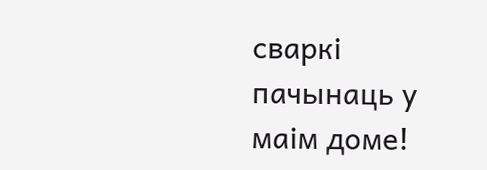сваркі пачынаць у маім доме!